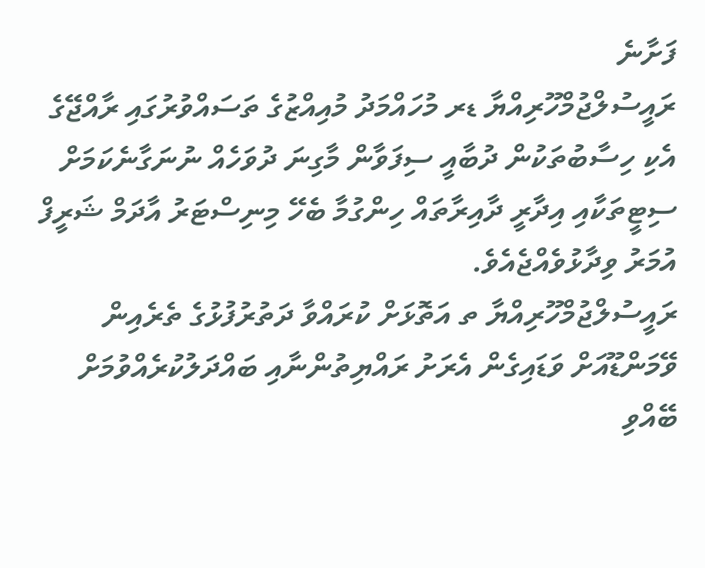ފަށާނެ
ރައީސުލްޖުމްހޫރިއްޔާ ޑރ މުހައްމަދު މުއިއްޒުގެ ތަސައްވުރުގައި ރާއްޖޭގެ އެކި ހިސާބުތަކުން ދުބާއީ ސިފަވާން މާގިނަ ދުވަހެއް ނުނަގާނެކަމަށް ސިޓީތަކާއި އިދާރީ ދާއިރާތައް ހިންގުމާ ބެހޭ މިނިސްޓަރު އާދަމް ޝަރީފް އުމަރު ވިދާޅުވެއްޖެއެވެ.
ރައީސުލްޖުމްހޫރިއްޔާ ތ އަތޮޅަށް ކުރައްވާ ދަތުރުފުޅުގެ ތެރެއިން ވޭމަންޑޫއަށް ވަޑައިގެން އެރަށު ރައްޔިތުންނާއި ބައްދަލުކުރެއްވުމަށް ބޭއްވި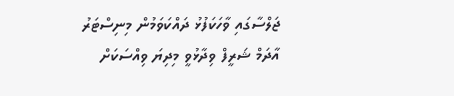ޖަލްސާގައި ވާހަކަފުޅު ދައްކަވަމުން މިނިސްޓަރު އާދަމް ޝަރީފް ވިދާޅުވީ މިދިޔަ ވިއްސަކަށް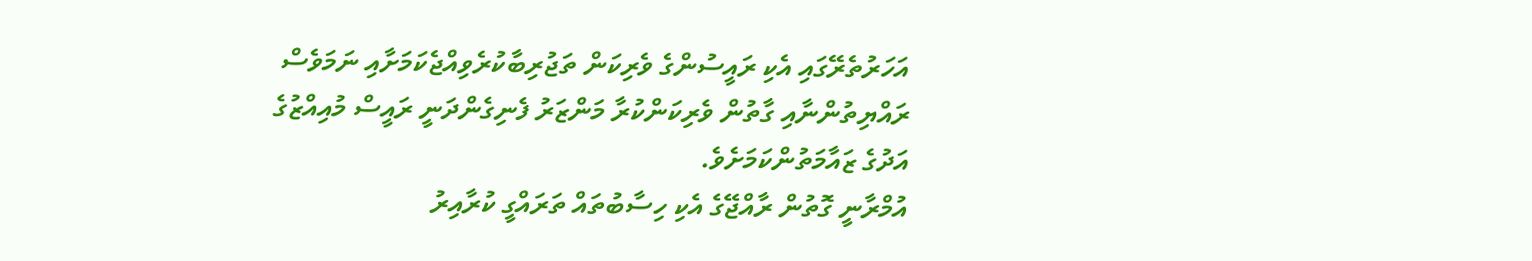އަހަރުތެރޭގައި އެކި ރައީސުންގެ ވެރިކަން ތަޖުރިބާކުރެވިއްޖެކަމަށާއި ނަމަވެސް ރައްޔިތުންނާއި ގާތުން ވެރިކަންކުރާ މަންޒަރު ފެނިގެންދަނީ ރައީސް މުއިއްޒުގެ އަދުގެ ޒައާމަތުންކަމަށެވެ.
އުމްރާނީ ގޮތުން ރާއްޖޭގެ އެކި ހިސާބުތައް ތަރައްގީ ކުރާއިރު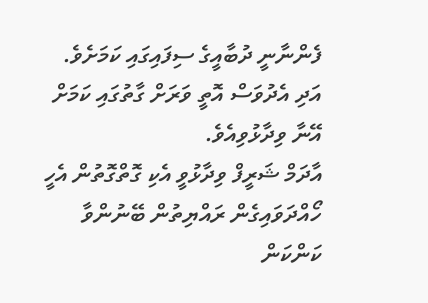ފެންނާނީ ދުބާއީގެ ސިފައިގައި ކަމަށެވެ. އަދި އެދުވަސް އޮތީ ވަރަށް ގާތުގައި ކަމަށް އޭނާ ވިދާޅުވިއެވެ.
އާދަމް ޝަރީފް ވިދާޅުވީ އެކި ގޮތްގޮތުން އެހީ ހޯއްދަވައިގެން ރައްޔިތުން ބޭނުންވާ ކަންކަން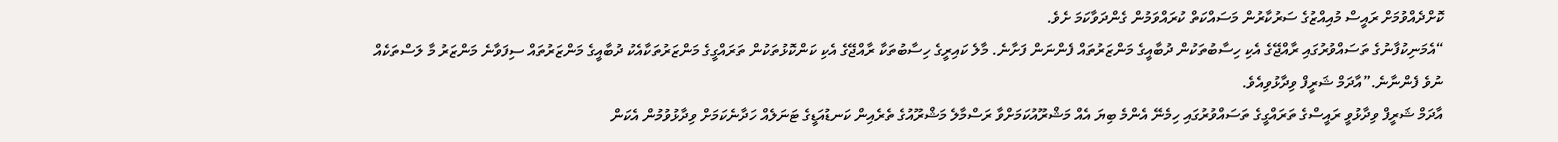ކޮށްދެއްވުމަށް ރައީސް މުއިއްޒުގެ ސަރުކާރުން މަސައްކަތް ކުރައްވަމުން ގެންދަވާކަމަ ށެވެ.
“އެމަނިކުފާނުގެ ތަސައްވުރުގައި ރާއްޖޭގެ އެކި ހިސާބުތަކުން ދުބާއީގެ މަންޒަރުތައް ފެންނަން ފަށާނެ. މާލެ ކައިރީގެ ހިސާބުތަކާ ރާއްޖޭގެ އެކި ކަންކޮޅުތަކުން ތަރައްގީގެ މަންޒަރުތަކާއެކު ދުބާއީގެ މަންޒަރުތައް ސިފަވާނެ މަންޒަރު މާ ލަސްތަކެއް ނުވެ ފެންނާނެ.”އާދަމް ޝަރީފް ވިދާޅުވިއެވެ.
އާދަމް ޝަރީފް ވިދާޅުވީ ރައީސްގެ ތަރައްގީގެ ތަސައްވުރުގައި ހިމެނޭ އެންމެ ބިޔަ އެއް މަޝްރޫއުކަމަށްވާ ރަސްމާލެ މަޝްރޫއުގެ ތެރެއިން ކަނޑުއަޑީގެ ޓަނަލެއް ހަދާނެކަމަށް ވިދާޅުވުމުން އެކަން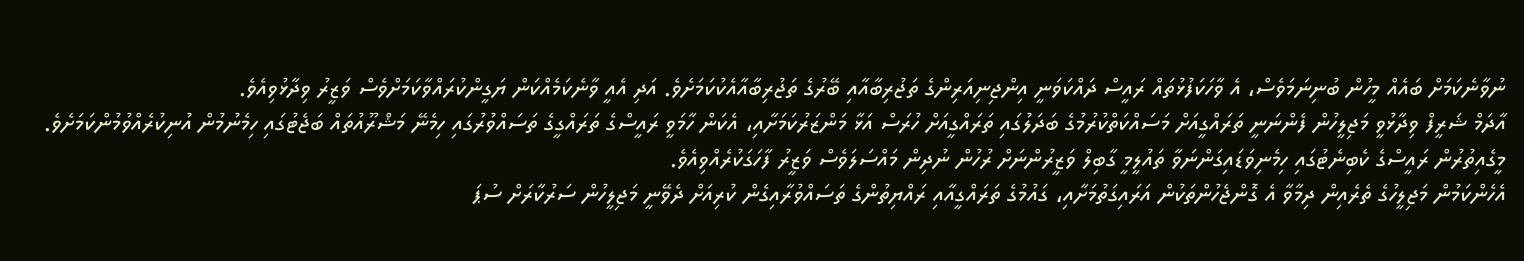ނުވާނެކަމަށް ބައެއް މީހުން ބުނިނަމަވެސް، އެ ވާހަކަފުޅުތައް ރައީސް ދައްކަވަނީ އިންޖިނިއަރިންގެ ތަޖުރިބާއާއި ބޭރުގެ ތަޖުރިބާއާއެކުކަމަށެވެ. އަދި އެއީ ވާނެކަމެއްކަން ޔަގީންކުރައްވާކަމަށްވެސް ވަޒީރު ވިދާޅުވިއެވެ.
އާދަމް ޝަރީފް ވިދާޅުވީ މަޖިލީހުން ފެންނަނީ ތަރައްގީއަށް މަސައްކަތްކުރުމުގެ ބަދަލުގައި ތަރައްގީއަށް ހުރަސް އަޅާ މަންޒަރުކަމަށާއި، އެކަން ހާމަވީ ރައީސްގެ ތަރައްގީގެ ތަސައްވުރުގައި ހިމެނޭ މަޝްރޫއުތައް ބަޖެޓުގައި ހިމެނުމުން އުނިކުރެއްވުމުންކަމަށެވެ. މީގެއިތުރުން ރައީސްގެ ކެބިނެޓުގައި ހިމެނިވަޑައިގަންނަވާ ތައުލީމީ ގާބިލް ވަޒީރުންނަށް ރުހުން ނުދިން މައްސަލަވެސް ވަޒީރު ފާހަގަކުރެއްވިއެވެ.
އެހެންކަމުން މަޖިލީހުގެ ތެރެއިން ދިމާވާ އެ ގޮންޖެހުންތަކުން އަރައިގަތުމަށާއި، ގައުމުގެ ތަރައްގީއާއި ރައްޔިތުންގެ ތަސައްވުރާއިގެން ކުރިއަށް ދެވޭނީ މަޖިލީހުން ސަރުކާރަށް ސުޕަ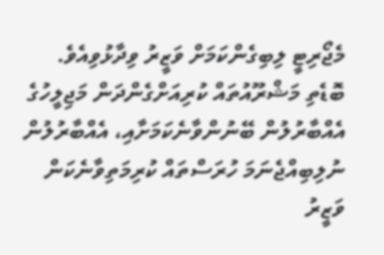މެޖޯރިޓީ ލިބިގެންކަމަށް ވަޒީރު ވިދާޅުވިއެވެ.
ބޮޑެތި މަޝްރޫއުތައް ކުރިއަށްގެންދަން މަޖިލީހުގެ އެއްބާރުލުން ބޭނުންވާނެކަމަށާއި، އެއްބާރުލުން ނުލިބިއްޖެނަމަ ހުރަސްތައް ކުރިމަތިވާނެކަން ވަޒީރު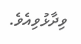ވިދާޅުވިއެވެ.